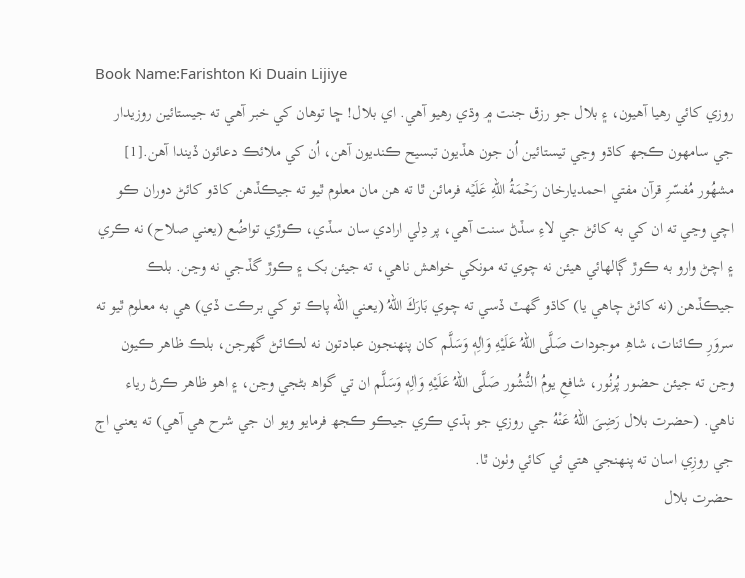Book Name:Farishton Ki Duain Lijiye
روزي کائي رهيا آهيون، ۽ بلال جو رزق جنت ۾ وڌي رهيو آهي. اي بلال! ڇا توهان کي خبر آهي ته جيستائين روزيدار جي سامهون ڪجھ کاڌو وڃي تيستائين اُن جون هڏيون تبسيح ڪنديون آهن، اُن کي ملائڪ دعائون ڏيندا آهن.[1]
مشهُور مُفسّرِ قرآن مفتي احمديارخان رَحۡمَةُ اللهِ عَلَيۡه فرمائن ٿا ته هن مان معلوم ٿيو ته جيڪڏهن کاڌو کائڻ دوران ڪو اچي وڃي ته ان کي به کائڻ جي لاءِ سڏڻ سنت آهي، پر دِلي ارادي سان سڏي، ڪوڙي تواضُع (يعني صلاح) نه ڪري ۽ اچڻ وارو به ڪوڙ ڳالهائي هيئن نه چوي ته مونکي خواهش ناهي، ته جيئن بک ۽ ڪوڙ گڏجي نه وڃن. بلڪ جيڪڏهن (نه کائڻ چاهي يا) کاڌو گھٽ ڏسي ته چـوي بَارَكَ اللهُ (يعـني الله پاڪ تو کي برڪت ڏي) هي به معلوم ٿيو ته سروَرِ ڪائنات، شاھِ موجودات صَلَّى اللهُ عَلَيْهِ وَاٰلِهٖ وَسَلَّم کان پنهنجون عبادتون نه لڪائڻ گھرجن، بلڪ ظاهر ڪيون وڃن ته جيئن حضور پُرنُور، شافعِ يومُ النُّشُور صَلَّى اللهُ عَلَيْهِ وَاٰلِهٖ وَسَلَّم ان تي گواھ بڻجي وڃن، ۽ اهو ظاهر ڪرڻ رياء ناهي. (حضرت بلال رَضِىَ اللهُ عَنْهُ جي روزي جو ٻڌي ڪري جيڪو ڪجھ فرمايو ويو ان جي شرح هي آهي) ته يعني اڄ جي روزِي اسان ته پنهنجي هتي ئي کائي وٺون ٿا.
حضرت بلال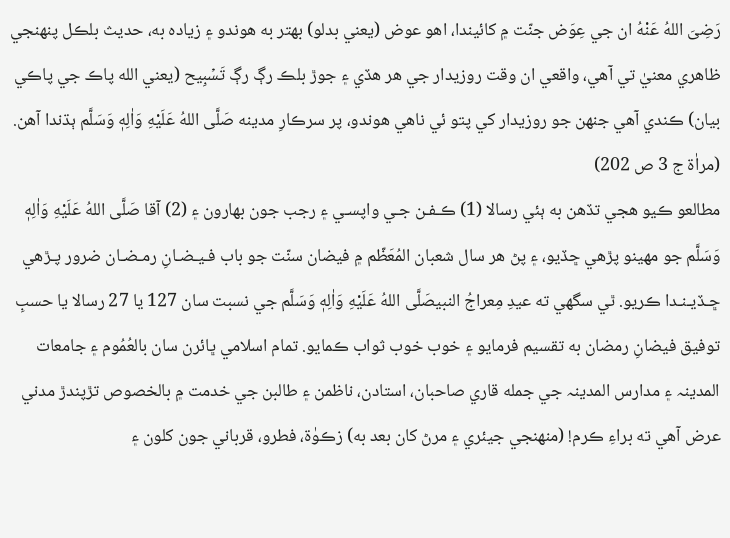رَضِىَ اللهُ عَنْهُ ان جي عِوَض جنّت ۾ کائيندا، اهو عوض (يعني بدلو) بهتر به هوندو ۽ زياده به، حديث بلڪل پنهنجي ظاهري معنيٰ تي آهي، واقعي ان وقت روزيدار جي هر هڏي ۽ جوڙ بلڪ رڳ رڳ تَسۡبِيح (يعني الله پاڪ جي پاڪي بيان) ڪندي آهي جنهن جو روزيدار کي پتو ئي ناهي هوندو، پر سرڪارِ مدينه صَلَّى اللهُ عَلَيْهِ وَاٰلِهٖ وَسَلَّم ٻڌندا آهن. (مراٰة ج 3 ص 202)
مطالعو ڪيو هجي تڏهن به ٻئي رسالا (1) ڪـفـن جـي واپسـي ۽ رجب جون بهارون ۽ (2) آقا صَلَّى اللهُ عَلَيْهِ وَاٰلِهٖ وَسَلَّم جو مهينو پڙهي ڇڏيو، ۽ پڻ هر سال شعبان المُعَظّم ۾ فيضان سنّت جو باب فـيـضـانِ رمـضـان ضرور پـڙهي ڇـڏيـنـدا ڪريو. ٿي سگهي ته عيدِ مِعراجُ النبيصَلَّى اللهُ عَلَيْهِ وَاٰلِهٖ وَسَلَّم جي نسبت سان 127 يا 27 رسالا يا حسبِ توفيق فيضانِ رمضان به تقسيم فرمايو ۽ خوب خوب ثواب ڪمايو. تمام اسلامي ڀائرن سان بالعُمُوم ۽ جامعات المدينہ ۽ مدارس المدينہ جي جمله قاري صاحبان، استادن، ناظمن ۽ طالبن جي خدمت ۾ بالخصوص تڙپندڙ مدني عرض آهي ته براءِ ڪرم! (منهنجي جيئري ۽ مرڻ کان بعد به) زڪوٰة، فطرو، قرباني جون کلون ۽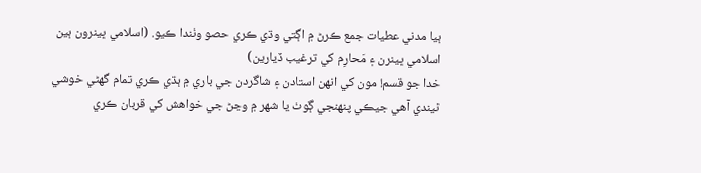ٻيا مدني عطيات جمع ڪرڻ ۾ اڳتي وڌي ڪري حصو وٺندا ڪيو. (اسلامي ڀينرون ٻين اسلامي ڀينرن ۽ مَحارِم کي ترغيب ڏيارين)
خدا جو قسم! مون کي انهن استادن ۽ شاگردن جي باري ۾ ٻڌي ڪري تمام گھڻي خوشي ٿيندي آهي جيڪي پنهنجي ڳوٺ يا شهر ۾ وڃڻ جي خواهش کي قربان ڪري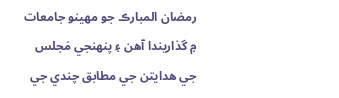رمضان المبارڪ جو مهينو جامعات ۾ گذاريندا آهن ۽ پنهنجي مَجلس جي هدايتن جي مطابق چندي جي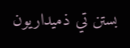بستن تي ذميداريون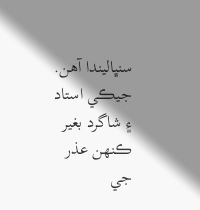سنڀاليندا آهن. جيڪي استاد ۽ شاگرد بغير ڪنهن عذر جي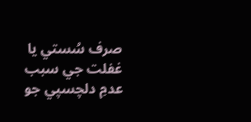صرف سُستي يا غفلت جي سبب عدمِ دلچسپي جو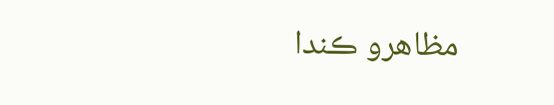مظاهرو ڪندا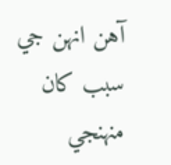آهن انهن جي سبب کان منهنجي